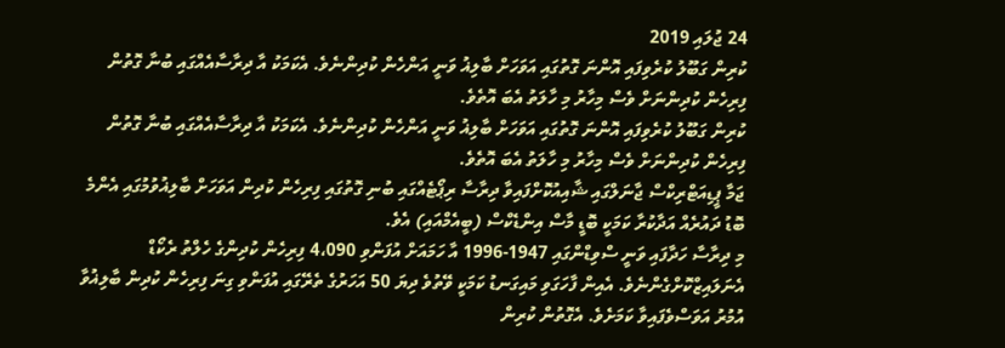24 ޖުލައި 2019
ކުރިން ގަބޫލު ކުރެވިފައި އޮންނަ ގޮތުގައި އަވަހަށް ބާލިޣު ވަނީ އަންހެން ކުދިންނެވެ. އެކަމަކު އާ ދިރާސާއެއްގައި ބުނާ ގޮތުން ފިރިހެން ކުދިންނަށް ވެސް މިހާރު މި ހާލަތު އެބަ އޮތެވެ.
ކުރިން ގަބޫލު ކުރެވިފައި އޮންނަ ގޮތުގައި އަވަހަށް ބާލިޣު ވަނީ އަންހެން ކުދިންނެވެ. އެކަމަކު އާ ދިރާސާއެއްގައި ބުނާ ގޮތުން ފިރިހެން ކުދިންނަށް ވެސް މިހާރު މި ހާލަތު އެބަ އޮތެވެ.
ޖަމާ ޕީޑިއަޓްރިކްސް ޖާނަލްގައި ޝާއިއުކޮށްފައިވާ ދިރާސާ ރިޕޯޓެއްގައި ބުނި ގޮތުގައި ފިރިހެން ކުދިން އަވަހަށް ބާލިޣުވުމުގައި އެންމެ ބޮޑު ދައުރެއް އަދާކުރާ ކަމަކީ ބޮޑީ މާސް އިންޑެކްސް (ބީއެމްއައި) އެވެ.
މި ދިރާސާ ހަދާފައި ވަނީ ސްވިޑްންގައި 1947-1996 އާ ހަމައަށް އުފަންވި 4،090 ފިރިހެން ކުދިންގެ ހެލްތު ރެކޯޑް އެނަލައިޒްކޮށްގެންނެވެ. އެއިން ފާހަގަވި މައިގަނޑު ކަމަކީ ވޭތުވެ ދިޔަ 50 އަހަރުގެ ތެރޭގައި އުފަންވި ގިނަ ފިރިހެން ކުދިން ބާލިޣުވާ އުމުރު އަވަސްވެފައިވާ ކަމަށެވެ. އެގޮތުން ކުރިން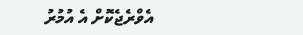އެވްރެޖެކޮށް އެ އުމުރު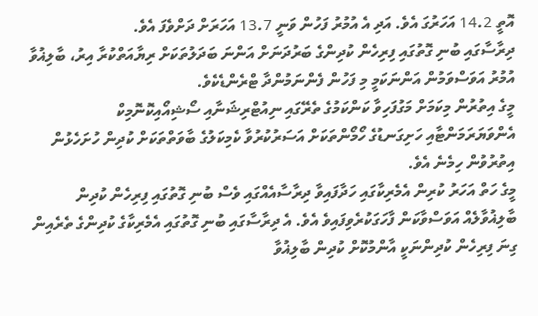އޮތީ 14.2 އަހަރުގަ އެވެ. އަދި އެ އުމުރު ފަހުން ވަނީ 13.7 އަހަރަށް ދަށްވެފަ އެވެ.
ދިރާސާގައި ބުނި ގޮތުގައި ފިރިހެން ކުދިންގެ ބަރުދަނަށް އަންނަ ބަދަލުތަކަށް ރިޔާއަތްކުރާ އިރު، ބާލިޣުވާ އުމުރު އަވަސްވަމުން އަންނަކަމީ މި ފަހުން ފެންނަމުންދާ ޓްރެންޑެކެވެ.
މީގެ އިތުރުން މިކަމަށް މަގުފަހިވާ ކަންކަމުގެ ތެރޭގައި ނިއުޓްރިޝަނާއި ސޯޝިއޯއިކޮނޮމިކް އެންވަޔަރަމަންޓާއި ހަށިގަނޑުގެ ހޯމޯންތަކަށް އަސަރުކުރުވާ ކެމިކަލުގެ ބާވަތްތަކަށް ކުދިން ހުށަހެޅުން އިތުރުވުން ހިމެނެ އެވެ.
މީގެ ހަތް އަހަރު ކުރިން އެމެރިކާގައި ހަދާފައިވާ ދިރާސާއެއްގައި ވެސް ބުނި ގޮތުގައި ފިރިހެން ކުދިން ބާލިޣުވާލެއް އަވަސްވާކަން ފާހަގަކުރެވިފައިވެ އެވެ. އެ ދިރާސާގައި ބުނި ގޮތުގައި އެމެރިކާގެ ކުދިންގެ ތެރެއިން ގިނަ ފިރިހެން ކުދިންނަކީ އާންމުކޮށް ކުދިން ބާލިޣުވާ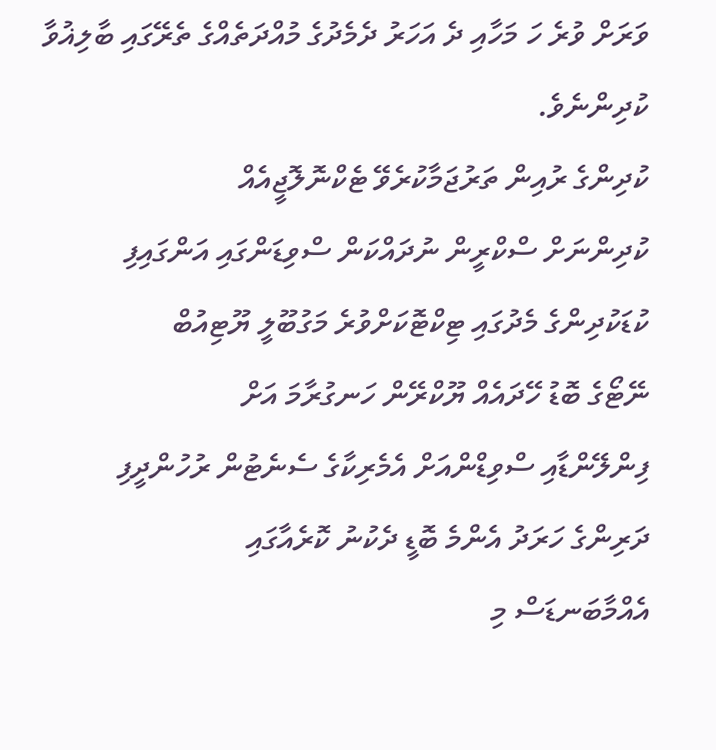ވަރަށް ވުރެ ހަ މަހާއި ދެ އަހަރު ދެމެދުގެ މުއްދަތެއްގެ ތެރޭގައި ބާލިޣުވާ ކުދިންނެވެ.
ކުދިންގެ ރުއިން ތަރުޖަމާކުރެވޭ ޓެކްނޮލޮޖީއެއް
ކުދިންނަށް ސްކްރީން ނުދައްކަން ސްވިޑަންގައި އަންގައިފި
ކުޑަކުދިންގެ މެދުގައި ޓިކްޓޮކަށްވުރެ މަގުބޫލީ ޔޫޓިއުބް
ނޭޓޯގެ ބޮޑު ހޭދައެއް ޔޫކްރޭން ހަނގުރާމަ އަށް
ފިންލޭންޑާއި ސްވިޑްންއަށް އެމެރިކާގެ ސެނެޓުން ރުހުންދީފި
ދަރިންގެ ހަރަދު އެންމެ ބޮޑީ ދެކުނު ކޮރެއާގައި
އެއްމާބަނޑަސް މި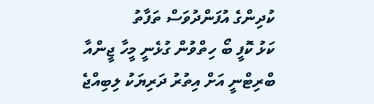ކުދިންގެ އުފަންދުވަސް ތަފާތު
ކަޅު ކޮފީ ބޯ ހިތްވުން ގުޅެނީ މީހާ ޖީންއާ
ބްރިޓްނީ އަށް އިތުރު ދަރިޔަކު ލިބިއްޖެ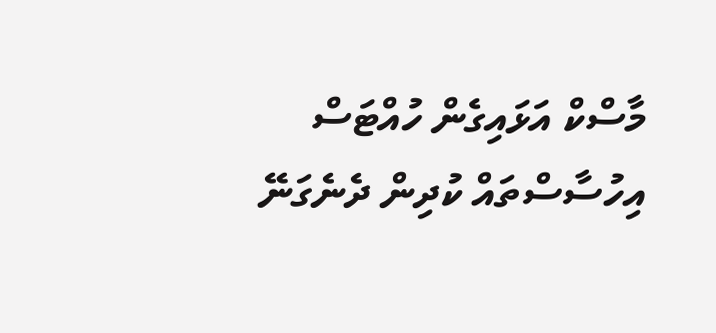މާސްކް އަޅައިގެން ހުއްޓަސް އިހުސާސްތައް ކުދިން ދެނެގަނޭ